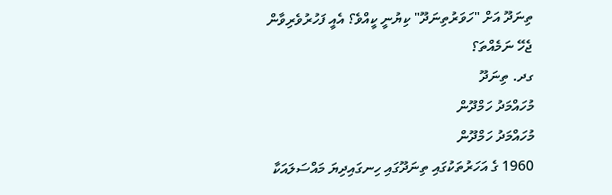ތިނަދޫ އަށް "ހަވަރުތިނަދޫ" ކިޔުނީ ކީއްވެ؟ އެއީ ފަހުރުވެރިވާން ޖެހޭ ނަމެއްތަ؟
ގދ. ތިނަދޫ
މުހައްމަދު ހަމްދޫން
މުހައްމަދު ހަމްދޫން
1960 ގެ އަހަރުތަކުގައި ތިނަދޫގައި ހިނގައިދިޔަ މައްސަލައަކާ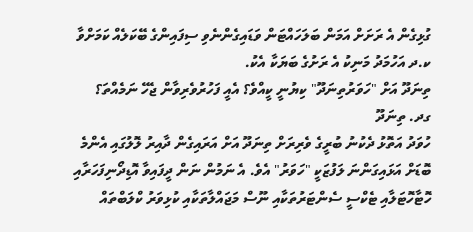ގުޅިގެން އެ ރަށަށް އަމަން ބަލަހައްޓަން ވަޑައިގެންނެވި ސިފައިންގެ ބޭކަލެއް ކަމަށްވާ ކ.ދ އަހުމަދު މަނިކު އެ ރަށުގެ ބަޔަކާ އެކު.
ތިނަދޫ އަށް "ހަވަރުތިނަދޫ" ކިޔުނީ ކީއްވެ؟ އެއީ ފަހުރުވެރިވާން ޖެހޭ ނަމެއްތަ؟
ގދ. ތިނަދޫ
ހުވަދު އަތޮޅު ދެކުނު ބުރީގެ ވެރިރަށް ތިނަދޫ އަށް އަރައިގެން ދާއިރު ލޮލުގައި އެންމެ ބޮޑަށް އަޅައިގަންނަ ލަފުޒަކީ "ހަވަރު" އެވެ. އެ ނަމުން ނަން ދީފައިވާ އޮޑިދޯނިފަހަރާއި ހޮޓާހޮޓަލާއި ޓެކްސީ ސެންޓަރުތަކާއި ނޫސް މަޖައްލާތަކާއި ކުޅިވަރު ކްލަބްތައް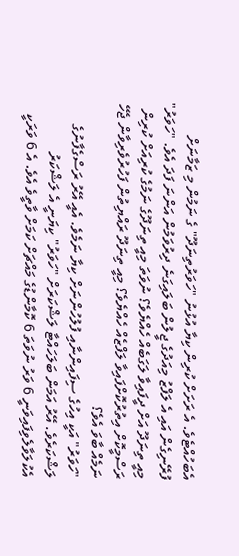އެބަހުއްޓެވެ. އެ ރަށަށް ކުރިން ކިޔާ އުޅުނު "ހަވަރުތިނަދޫ" ގެ ނަމުން މި ޒަމާނަށް ފުރޭނިގެން އައި އެ ލަފްޒު މިއަދުގެ ޖީލުން ބަލައިގަނެ ދިރުވަމުން އަންނަ ފަދަ އެވެ. "ހަވަރު" މިއީ ތިނަދޫ އަށް ދީފައިވާ ލަގަބެއް ހެއްޔެވެ؟ ނުވަތަ މިއީ ތިނަދޫގެ ނަމުގެ ކުރިއަށް ކުރިން ރަސްމީކޮށް އިތުރުކޮށްފައިވާ ލަފްޒެއް ހެއްޔެވެ؟ މިއީ ތިނަދޫ ރައްޔިތުން ފަހުރުވެރިވާން ޖެހޭ ނަމެއް ބާވަ އެވެ؟
"ހަވަރު" އަކީ އިހުގެ ސިފައިންނާއި ފުލުހުންނަށް ކިޔާ ނަމެވެ. އެއީ އޭރު ރަސްގެފާނުގެ ލަޝްކަރެވެ. އޭރު އަމަން ބަލަހައްޓާ ލަޝްކަރަށް "ހަވަރު" ކިޔަނީ އެ ލަޝްކަރު އެކުލަވާލެވިފައިވަނީ 6 ވަރު ނުވަތަ 6 ކޮމާންޑުގެ މައްޗަށް ކަމަށް ވާތީވެ އެވެ. އެ 6 ވަރަކީ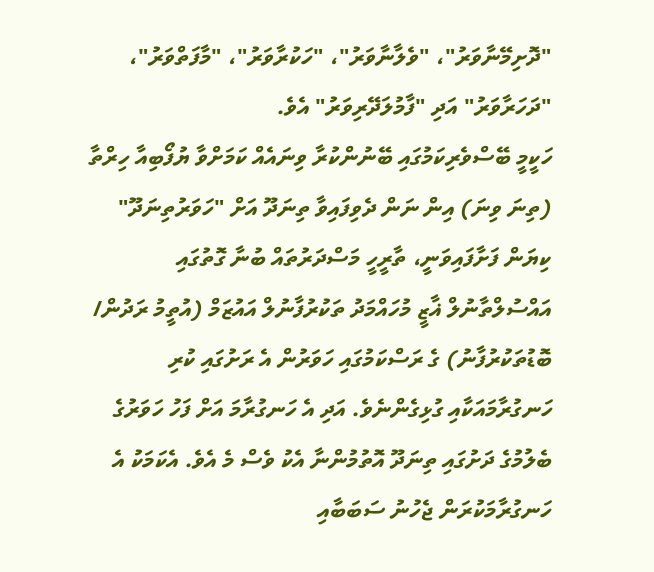"ދޮށިމޭނާވަރު"، "ވެލާނާވަރު"، "ހަކުރާވަރު"، "މާފަތްވަރު"، "ދަހަރާވަރު" އަދި "ފާމުލަދޭރިވަރު" އެވެ.
ހަކީމީ ބޭސްވެރިކަމުގައި ބޭނުންކުރާ ވިނައެއް ކަމަށްވާ ޔުފޯބިއާ ހިރްތާ (ތިނަ ވިނަ) އިން ނަން ދެވިފައިވާ ތިނަދޫ އަށް "ހަވަރުތިނަދޫ" ކިޔަން ފަށާފައިވަނީ، ތާރީހީ މަސްދަރުތައް ބުނާ ގޮތުގައި އައްސުލްތާނުލް ޣާޒީ މުހައްމަދު ތަކުރުފާނުލް އައުޒަމް (އުތީމު ރަދުން/ ބޮޑުތަކުރުފާނު) ގެ ރަސްކަމުގައި ހަވަރުން އެ ރަށުގައި ކުރި ހަނގުރާމައަކާއި ގުޅިގެންނެވެ. އަދި އެ ހަނގުރާމަ އަށް ފަހު ހަވަރުގެ ބެލުމުގެ ދަށުގައި ތިނަދޫ އޮތުމުންނާ އެކު ވެސް މެ އެވެ. އެކަމަކު އެ ހަނގުރާމަކުރަން ޖެހުނު ސަބަބާއި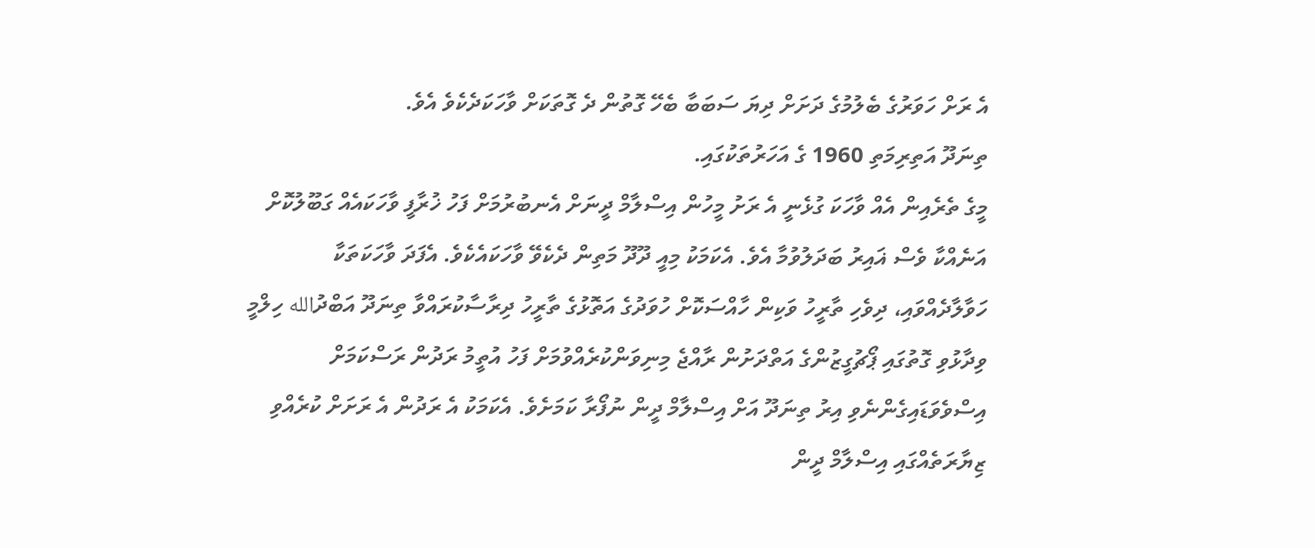އެ ރަށް ހަވަރުގެ ބެލުމުގެ ދަށަށް ދިޔަ ސަބަބާ ބެހޭ ގޮތުން ދެ ގޮތަކަށް ވާހަކަދެކެވެ އެވެ.
ތިނަދޫ އަތިރިމަތި 1960 ގެ އަހަރުތަކުގައި.
މީގެ ތެރެއިން އެއް ވާހަކަ ގުޅެނީ އެ ރަށު މީހުން އިސްލާމް ދީނަށް އެނބުރުމަށް ފަހު ޚުރާފީ ވާހަކައެއް ގަބޫލުކޮށް އަނެއްކާ ވެސް ޣައިރު ބަދަލުވުމާ އެވެ. އެކަމަކު މިއީ ދޫދޫ މަތިން ދެކެވޭ ވާހަކައެކެވެ. އެފަދަ ވާހަކަތަކާ ހަވާލާދެއްވައި، ދިވެހި ތާރީހު ވަކިން ހާއްސަކޮށް ހުވަދުގެ އަތޮޅުގެ ތާރީހު ދިރާސާކުރައްވާ ތިނަދޫ އަބްދުالله ހިލްމީ ވިދާޅުވި ގޮތުގައި ޕޯޗުގީޒުންގެ އަތްދަށުން ރާއްޖެ މިނިވަންކުރެއްވުމަށް ފަހު އުތީމު ރަދުން ރަސްކަމަށް އިސްވެވަޑައިގެންނެވި އިރު ތިނަދޫ އަށް އިސްލާމް ދީން ނުފޯރާ ކަމަށެވެ. އެކަމަކު އެ ރަދުން އެ ރަށަށް ކުރެއްވި ޒިޔާރަތެއްގައި އިސްލާމް ދީން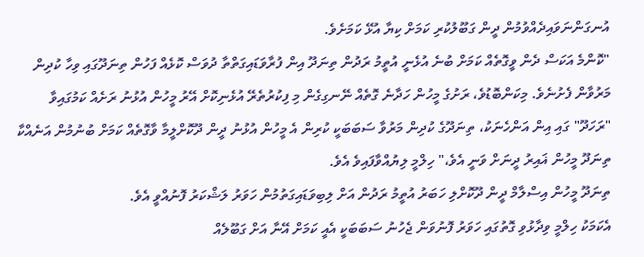އުނގަންނަވައިދެއްވުމުން ދީން ގަބޫލުކުރި ކަމަށް ކިޔާ އުޅޭ ކަމަށެވެ.
"ކޮންމެ އަކަސް ދެން ވީގޮތެއް ކަމަށް ބުނެ އުޅެނީ އުތީމު ރަދުން ތިނަދޫ އިން ފުރާވަޑައިގަތްތާ ދުވަސް ކޮޅެއް ފަހުން ތިނަދޫގައި ވިހާ ކުދިން މަރުވާން ފެށުނެވެ. މިކަންބޮޑުވެ، ރަށުގެ މީހުން ހަދާނެ ގޮތެއް ނޭނގިގެން މި ފިކުރުތެރޭ އުޅެނިކޮށް އޭރު މީހުން އުޅުނު ރަށެއް ކަމުގައިވާ "ރަހަދޫ" ގައި އިން އަންހެނަކު، ތިނަދޫގެ ކުދިން މަރުވާ ސަބަބަކީ ކުރިން އެ މީހުން އުޅުނު ދީން ދޫކޮށްލީމާ ވާގޮތެއް ކަމަށް ބުނުމުން އަނެއްކާ ތިނަދޫ މީހުން ޣައިރު ދީނަށް ވަނީ އެވެ،" ހިލްމީ ލިޔުއްވާފައިވެ އެވެ.
ތިނަދޫ މީހުން އިސްލާމް ދީން ދޫކޮށްލި ހަބަރު އުތީމު ރަދުން އަށް ލިބިވަޑައިގަތުމުން ހަވަރު ލަޝްކަރު ފޮނުއްވީ އެވެ.
އެކަމަކު ހިލްމީ ވިދާޅުވި ގޮތުގައި ހަވަރު ފޮނުވަން ޖެހުނު ސަބަބަކީ އެއީ ކަމަށް އޭނާ އަށް ގަބޫލެއް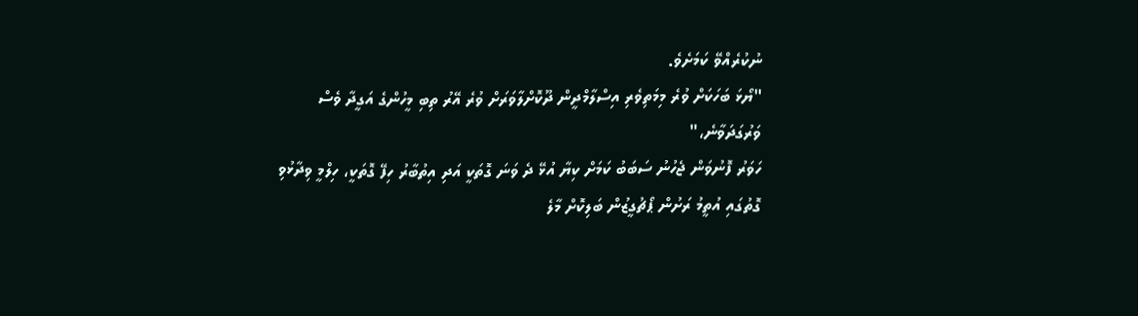ނުކުރެއްވޭ ކަމަށެވެ.
"ޔޯޅަ ބަހަކަށް ވުރެ މިމަތިވެރި އިސްލާމްދީން ދޫކޮށްލާވަރަށް ވުރެ އޭރު ތިބި މީހުންގެ އަގީދާ ވެސް ވަރުގަދަވާނެ،"
ހަވަރު ފޮނުވަން ޖެހުނު ސަބަބު ކަމަށް ކިޔާ އުޅޭ ދެ ވަނަ ގޮތަކީ އަދި އިތުބާރު ހިފޭ ގޮތަކީ، ހިލްމީ ވިދާޅުވި ގޮތުގައި އުތީމު ރަށުން ޕޯޗުގީޒުން ބަލިކޮށް މާލެ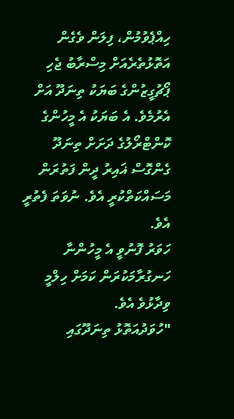ހިއްޕެވުމުން، ފިލަން ވެގެން އަތޮޅުތެރެއަށް މިސްރާބު ޖެހި ޕޯޗުގީޒުންގެ ބަޔަކު ތިނަދޫ އަށް އެރުމެވެ. އެ ބަޔަކު އެ މީހުންގެ ކޮންޓްރޯލުގެ ދަށަށް ތިނަދޫ ގެންގޮސް ޣައިރު ދީން ފަތުރަން މަސައްކަތްކުރީ އެވެ. ނުވަތަ ފެތުރީ އެވެ.
ހަވަރު ފޮނުވީ އެ މީހުންނާ ހަނގުރާމަކުރަން ކަމަށް ހިލްމީ ވިދާޅުވެ އެވެ.
"ހުވަދުއަތޮޅު ތިނަދޫގައި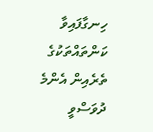ހިނގާފައިވާ ކަންތައްތަކުގެ ތެރެއިން އެންމެ ދުވަސްވީ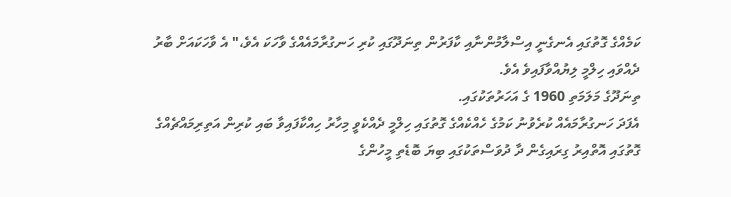ކަމެއްގެ ގޮތުގައި އެނގެނީ އިސްލާމުންނާއި ކާފަރުން ތިނަދޫގައި ކުރި ހަނގުރާމައެއްގެ ވާހަކަ އެވެ،" އެ ވާހަކައަށް ބާރު ދެއްވައި ހިލްމީ ލިޔުއްވާފައިވެ އެވެ.
ތިނަދޫގެ މަލަމަތި 1960 ގެ އަހަރުތަކުގައި.
އެފަދަ ހަނގުރާމައެއް ކުރެވުނު ކަމުގެ ހެއްކެއްގެ ގޮތުގައި ހިލްމީ ދެއްކެވީ މިހާރު ހިއްކާފައިވާ ބައި ކުރިން އަތިރިމައްޗެއްގެ ގޮތުގައި އޮތްއިރު ގިރައިގެން ދާ ދުވަސްތަކުގައި ބިޔަ ބޮޑެތި މީހުންގެ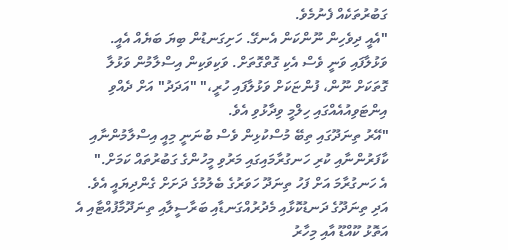ގަބުރުތަކެއް ފެނުމެވެ.
"އެއީ ދިވެހިން ނޫންކަން އެނގޭ. ހަށިގަނޑުން ބިޔަ ބަޔެއް އެއީ. ވަޅުލާފައި ވަނީ ވެސް އެކި ގޮތްގޮތަށް. ވަކިވަކިން އިސްލާމުން ވަޅުލާ ގޮތަކަށް ނޫން، ފުންޏަކަށް ވަޅުލާފައި ހުރީ،" "އަދަދު" އަށް ދެއްވި އިންޓަވިއުއެއްގައި ހިލްމީ ވިދާޅުވި އެވެ.
"އޭރު ތިނަދޫގައި ތިބޭ މުސްކުޅިން ވެސް ބުނަނީ މިއީ އިސްލާމުންނާއި ކާފަރުންނާއި ކުރި ހަނގުރާމައިގައި މަރުވި މީހުންގެ ގަބުރުތައް ކަމަށް."
އެ ހަނގުރާމަ އަށް ފަހު ތިނަދޫ ހަވަރުގެ ބެލުމުގެ ދަށަށް ގެންދިޔައީ އެވެ. އަދި ތިނަދޫގެ ދަނޑުކޮޅާއި މެދުރުއްގަނޑާއި ބަރާސީލާއި ތިނަދޫމާފުއްޓާއި އެ އަތޮޅު ކޫއްޑޫ އާއި މިހާރު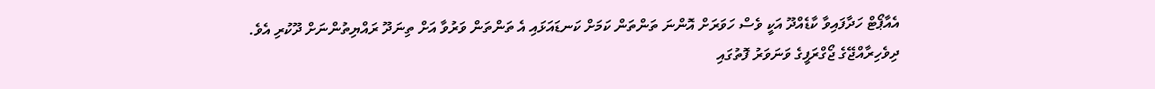އެއާޕޯޓް ހަދާފައިވާ ކާޑެއްދޫ އަކީ ވެސް ހަވަރަށް އޮންނަ ތަންތަން ކަމަށް ކަނޑައަޅައި އެ ތަންތަން ވަރުވާ އަށް ތިނަދޫ ރައްޔިތުންނަށް ދޫކުރި އެވެ.
ދިވެހިރާއްޖޭގެ ޖޯގްރަފީގެ ވަނަވަރު ފޮތުގައި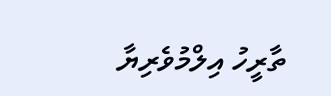ތާރީހު އިލްމުވެރިޔާ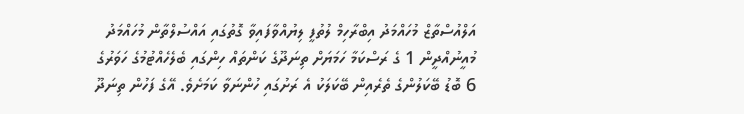އަލްއުސްތާޒް މުހައްމަދު އިބްރާހިމް ލުތުފީ ލިޔުއްވާފައިވާ ގޮތުގައި އައްސުލްތާން މުހައްމަދު މުއީނުއްދީން 1 ގެ ރަސްކަމާ ހަމަޔަށް ތިނަދޫގެ ކަންތައް ހިންގައި ބެލެހެއްޓުމުގެ ހަވަރުގެ 6 ބޮޑު ބޭކަލުންގެ ތެރެއިން ބޭކަލަކު އެ ރަށުގައި ހުންނަވާ ކަމަށެވެ. އޭގެ ފަހުން ތިނަދޫ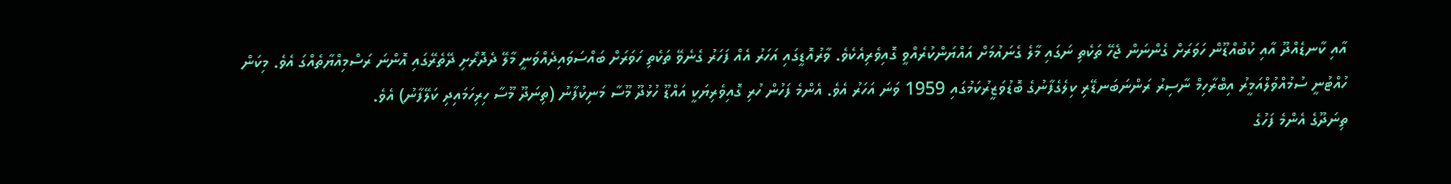އާއި ކާނޑެއްދޫ އާއި ކުބުއްޑޫން ހަވަރަށް ގެންނަން ޖެހޭ ތަކެތި ނަގައި މާލެ ގެނައުމަށް އައްޔަންކުރެއްވީ ގޮއިވެރިއެކެވެ. ވާރުއޮޑީގައި އަހަރު އެއް ފަހަރު ގެނެވޭ ތަކެތި ހަވަރަށް ބައްސަވައިދެއްވަނީ މާލޭ ދެދޮރޯށި ދޭތެރޭގައި އޮންނަ ރަސްމިއްޔާތެއްގަ އެވެ. މިކަން ހުއްޓުނީ ސުމުއްވުލްއަމީރު އިބްރާހިމް ނާސިރު ރަންނަބަނޑޭރި ކިލެގެފާނުގެ ބޮޑުވަޒީރުކަމުގައި 1959 ވަނަ އަހަރު އެވެ. އެންމެ ފަހުން ހުރި ގޮއިވެރިޔަކީ އައްޑޫ ހުޅުދޫ މޫސާ މަނިކުފާނު (ތިނަދޫ މޫސާ ހިރިހަމައިދި ކަލޭފާނު) އެވެ.
ތިނަދޫގެ އެންމެ ފަހުގެ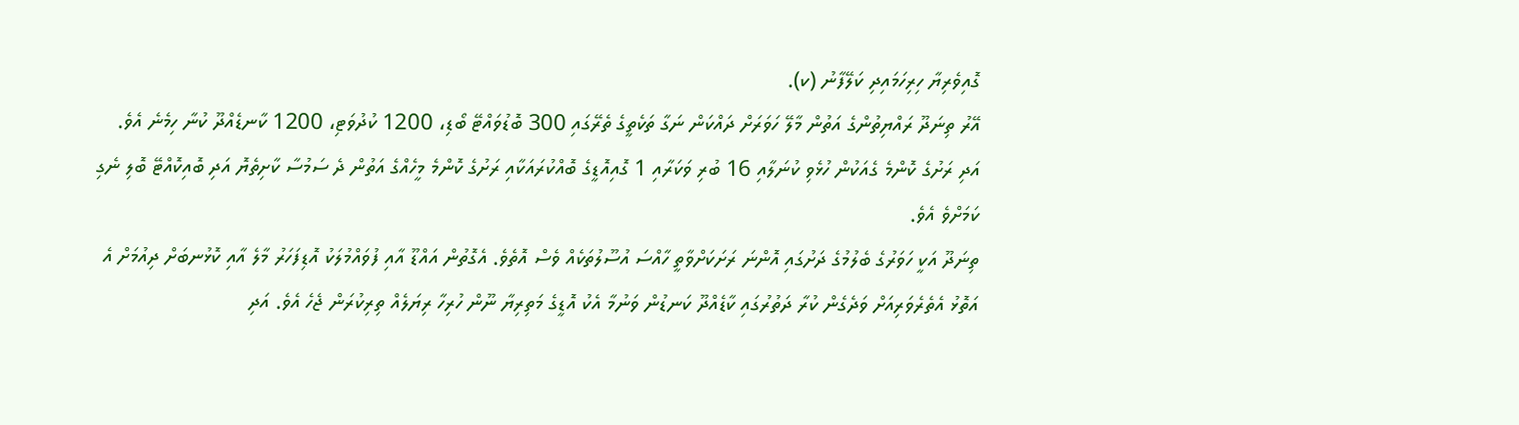ގޮއިވެރިޔާ ހިރިހަމައިދި ކަލޭފާނު (ކ).
އޭރު ތިނަދޫ ރައްޔިތުންގެ އަތުން މާލޭ ހަވަރަށް ދައްކަން ނަގާ ތަކެތީގެ ތެރޭގައި 300 ބޮޑުވައްޓޭ ބޯޑި، 1200 ކުދުވަޓި، 1200 ކާނޑެއްދޫ ކުނާ ހިމެނެ އެވެ. އަދި ރަށުގެ ކޮންމެ ގެއަކުން ހުޅެވި ކުނަލާއި 16 ބުރި ވަކަރާއި 1 ގޮއިއޮޑީގެ ބޮއްކުރައަކާއި ރަށުގެ ކޮންމެ މީހެއްގެ އަތުން ދެ ސަމުސާ ކާށިތެޔޮ އަދި ބޮއިކޮއްޓޭ ބޮލި ނެގި ކަމަށްވެ އެވެ.
ތިނަދޫ އަކީ ހަވަރުގެ ބެލުމުގެ ދަށުގައި އޮންނަ ރަށަކަށްވާތީ ހާއްސަ އުސޫލުތަކެއް ވެސް އޮތެވެ. އެގޮތުން އައްޑޫ އާއި ފުވައްމުލަކު އޮޑިފަހަރު މާލެ އާއި ކޮޅުނބަށް ދިއުމަށް އެ އަތޮޅު އެތެރެވަރިއަށް ވަދެގެން ކުރާ ދަތުރުގައި ކާޑެއްދޫ ކަނޑުން ވަނުމާ އެކު އޮޑީގެ މަތިރިޔާ ނޫން ހުރިހާ ރިޔަލެއް ތިރިކުރަން ޖެހެ އެވެ. އަދި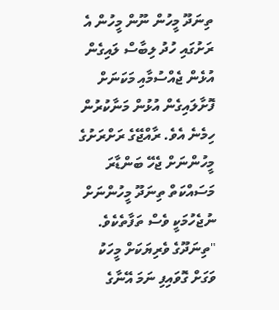ތިނަދޫ މީހުން ނޫން މީހުން އެ ރަށުގައި ހުދު ލިބާސް ލައިގެން އުޅެން ޖެއްސުމާއި މަކަނަށް ފޮށާލައިގެން އުޅުން މަނާކުރުން ހިމެނެ އެވެ. ރާއްޖޭގެ ރަށްރަށުގެ މީހުންނަށް ޖެހޭ ބަންޑާރަ މަސައްކަތް ތިނަދޫ މީހުންނަށް ނުޖެހުމަކީ ވެސް ތަފާތެކެވެ.
"ތިނަދޫގެ ވެރިޔަކަށް މީހަކު ވަގަށް ގޮވައިފި ނަމަ އޭނާގެ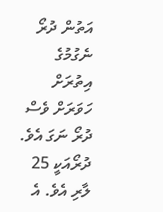އަތުން ދުރޯ ނެގުމުގެ އިތުރަށް ހަވަރަށް ވެސް ދުރޯ ނަގަ އެވެ. ދުރޯއަކީ 25 ލާރި އެވެ. އެ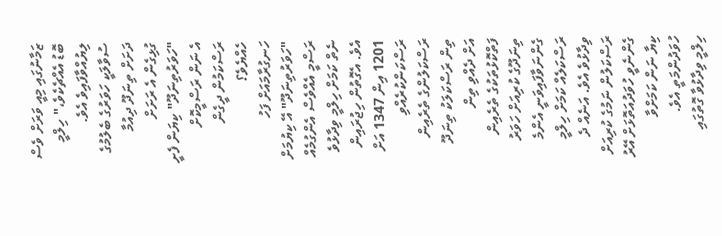ޒަމާނުގައި މިއީ ވަރަށް ވެސް ބޮޑު އެއްޗެކެވެ،" ހިލްމީ ލިޔުއްވާފައިވެ އެވެ.
ސުވާލަކީ ހަވަރުގެ ބެލުމުގެ ދަށަށް ތިނަދޫ ދިއުމާ ގުޅިގެން އެ ރަށަށް "ހަވަރުތިނަދޫ" ކިޔަން ފެށީ އެ ނަން ރަސްމީކޮށް ރަސްކަމުން ދީގެން ހެއްޔެވެ؟
ހަނގުރާމައަށް ފަހު "ހަވަރުތިނަދޫ" އޭ ކިޔުމަށް ރަސްމީ އެއްވެސް އެންގުމެއް ނެތް ކަމަށް ހިލްމީ ވިދާޅުވެ އެވެ. އެގޮތުން ހިޖުރައިން 1201 އިން 1347 އަށް ރަސްކަންކުރެއްވި ރަސްކަލުންގެ ތެރެއިން ތިން ރަސްކަލަކު ތިނަދޫ އަށް ދެއްވި ތިން ފަތްކޮޅުތަކުގެ ތެރެއިން ތިނަދޫގެ ކުރިއަށް ހަވަރު ގެންނަވާފައިވަނީ އެންމެ ރަސްކަލެއް ކަމަށް ހިލްމީ ވިދާޅުވެ އެވެ. އަނެއް ދެ ރަސްކަލުން ނަމުގެ ކުރިއަށް ގެންނެވީ ހުވަދުއަތޮޅަށް އޭރު ކިޔާ ނަން ކަމަށްވާ ހުވަދުންމަތީ އެވެ.
ހިލްމީ ވިދާޅުވާ ގޮތުގައި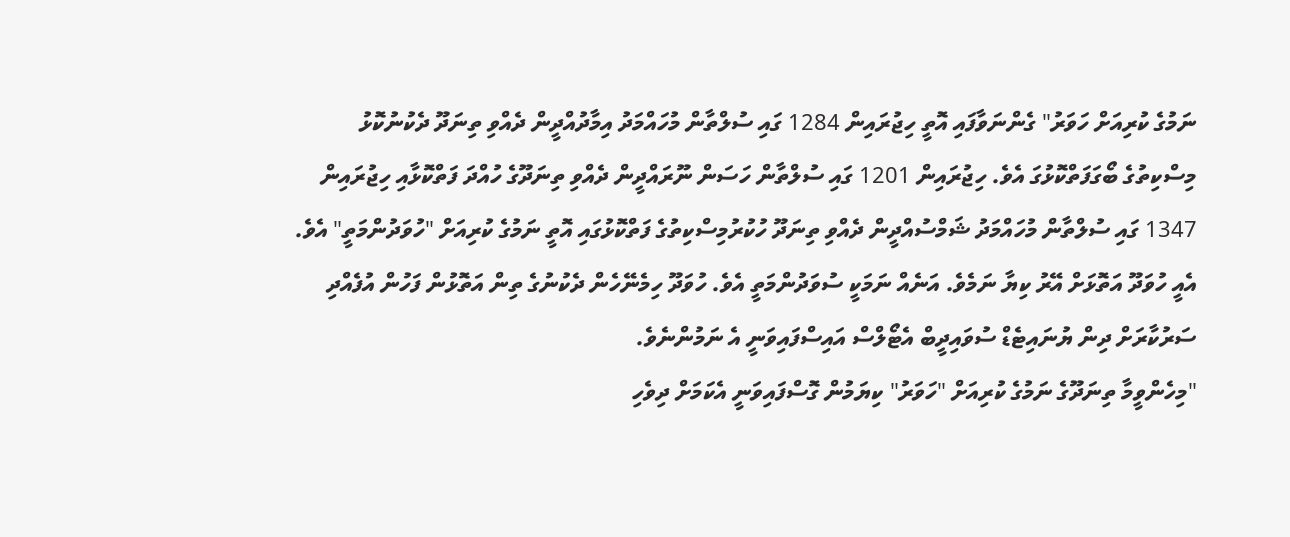ނަމުގެ ކުރިއަށް ހަވަރު" ގެންނަވާފައި އޮތީ ހިޖުރައިން 1284 ގައި ސުލްތާން މުހައްމަދު އިމާދުއްދީން ދެއްވި ތިނަދޫ ދެކުނުކޮޅު މިސްކިތުގެ ބޯގަފަތްކޮޅުގަ އެވެ. ހިޖުރައިން 1201 ގައި ސުލްތާން ހަސަން ނޫރައްދީން ދެއްވި ތިނަދޫގެ ހުއްދަ ފަތްކޮޅާއި ހިޖުރައިން 1347 ގައި ސުލްތާން މުހައްމަދު ޝަމްސުއްދީން ދެއްވި ތިނަދޫ ހުކުރުމިސްކިތުގެ ފަތްކޮޅުގައި އޮތީ ނަމުގެ ކުރިއަށް "ހުވަދުންމަތީ" އެވެ. އެއީ ހުވަދޫ އަތޮޅަށް އޭރު ކިޔާ ނަމެވެ. އަނެއް ނަމަކީ ސުވަދުންމަތީ އެވެ. ހުވަދޫ ހިމެނޭހެން ދެކުނުގެ ތިން އަތޮޅުން ފަހުން އުފެއްދި ސަރުކާރަށް ދިން ޔުނައިޓެޑް ސުވައިދީބް އެޓޯލްސް އައިސްފައިވަނީ އެ ނަމުންނެވެ.
"މިހެންވީމާ ތިނަދޫގެ ނަމުގެ ކުރިއަށް "ހަވަރު" ކިޔަމުން ގޮސްފައިވަނީ އެކަމަށް ދިވެހި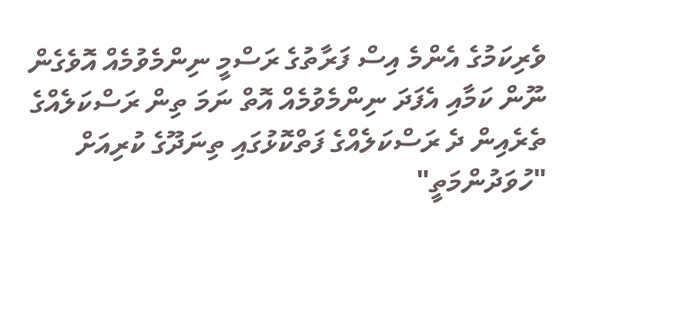ވެރިކަމުގެ އެންމެ އިސް ފަރާތުގެ ރަސްމީ ނިންމެވުމެއް އޮވެގެން ނޫން ކަމާއި އެފަދަ ނިންމެވުމެއް އޮތް ނަމަ ތިން ރަސްކަލެއްގެ ތެރެއިން ދެ ރަސްކަލެއްގެ ފަތްކޮޅުގައި ތިނަދޫގެ ކުރިއަށް "ހުވަދުންމަތީ"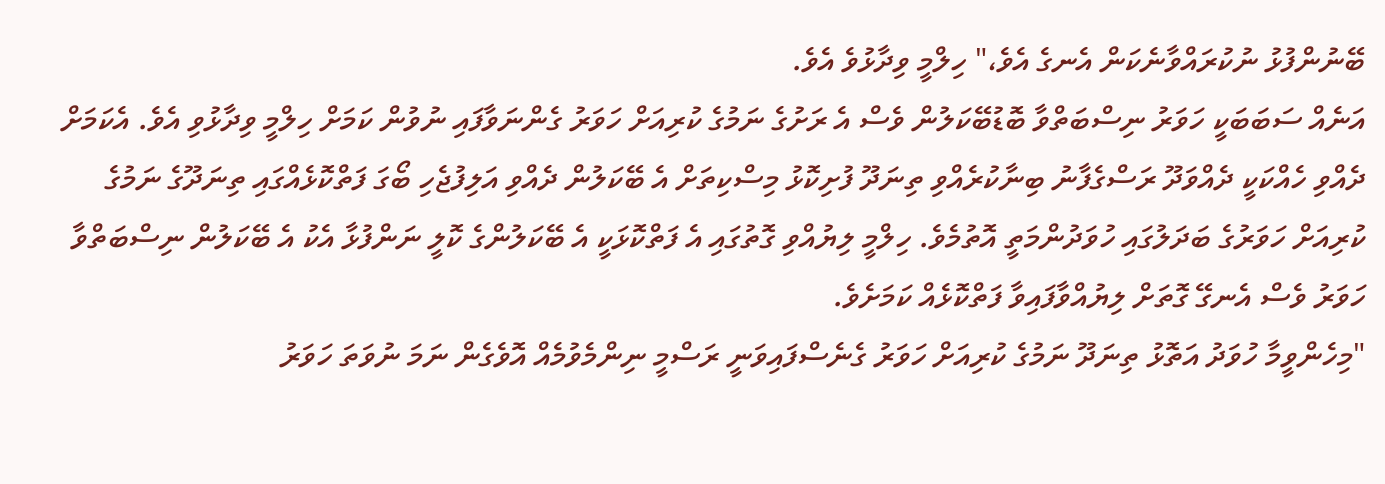ބޭނުންފުޅު ނުކުރައްވާނެކަން އެނގެ އެވެ،" ހިލްމީ ވިދާޅުވެ އެވެ.
އަނެއް ސަބަބަކީ ހަވަރު ނިސްބަތްވާ ބޮޑުބޭކަލުން ވެސް އެ ރަށުގެ ނަމުގެ ކުރިއަށް ހަވަރު ގެންނަވާފައި ނުވުން ކަމަށް ހިލްމީ ވިދާޅުވި އެވެ. އެކަމަށް ދެއްވި ހެއްކަކީ ދެއްވަދޫ ރަސްގެފާނު ބިނާކުރެއްވި ތިނަދޫ ފުށިކޮޅު މިސްކިތަށް އެ ބޭކަލުން ދެއްވި އަލިފުޖެހި ބޯގަ ފަތްކޮޅެއްގައި ތިނަދޫގެ ނަމުގެ ކުރިއަށް ހަވަރުގެ ބަދަލުގައި ހުވަދުންމަތީ އޮތުމެވެ. ހިލްމީ ލިޔުއްވި ގޮތުގައި އެ ފަތްކޮޅަކީ އެ ބޭކަލުންގެ ކޮލީ ނަންފުޅާ އެކު އެ ބޭކަލުން ނިސްބަތްވާ ހަވަރު ވެސް އެނގޭ ގޮތަށް ލިޔުއްވާފައިވާ ފަތްކޮޅެއް ކަމަށެވެ.
"މިހެންވީމާ ހުވަދު އަތޮޅު ތިނަދޫ ނަމުގެ ކުރިއަށް ހަވަރު ގެނެސްފައިވަނީ ރަސްމީ ނިންމެވުމެއް އޮވެގެން ނަމަ ނުވަތަ ހަވަރު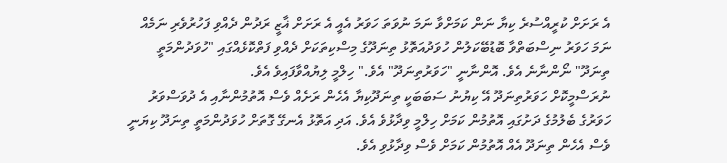އެ ރަށަށް ކުރީއްސުރެ ކިޔާ ނަން ކަމަށްވާ ނަމަ ނުވަތަ ހަވަރު އެއީ އެ ރަށަށް ޣާޒީ ރަދުން ދެއްވި ފަހުރުވެރި ނަމެއް ނަމަ ހަވަރު ނިސްބަތްވާ ބޮޑުބޭކަލުން ހުވަދުއަތޮޅު ތިނަދޫގެ މިސްކިތަކަށް ދެއްވި ފަތްކޮޅެއްގައި "ހުވަދުންމަތީ ތިނަދޫ" ނޯންނާނެ އެވެ. އޮންނާނީ "ހަވަރުތިނަދޫ" އެވެ." ހިލްމީ ލިޔުއްވާފައިވެ އެވެ.
ނުރަސްމީކޮށް ހަވަރުތިނަދޫ އޭ ކިޔުނު ސަބަބަކީ ތިނަދޫކިޔާ އެހެން ރަށެއް ވެސް އޮތުމުންނާއި އެ ދުވަސްވަރު ހަވަރުގެ ބެލުމުގެ ދަށުގައި އޮތުމުން ކަމަށް ހިލްމީ ވިދާޅުވެ އެވެ. އަދި އަތޮޅު އެނގޭ ގޮތަށް ހުވަދުންމަތީ ތިނަދޫ ކިޔަނީ ވެސް އެހެން ތިނަދޫ އެއް އޮތުމުން ކަމަށް ވެސް ވިދާޅުވި އެވެ.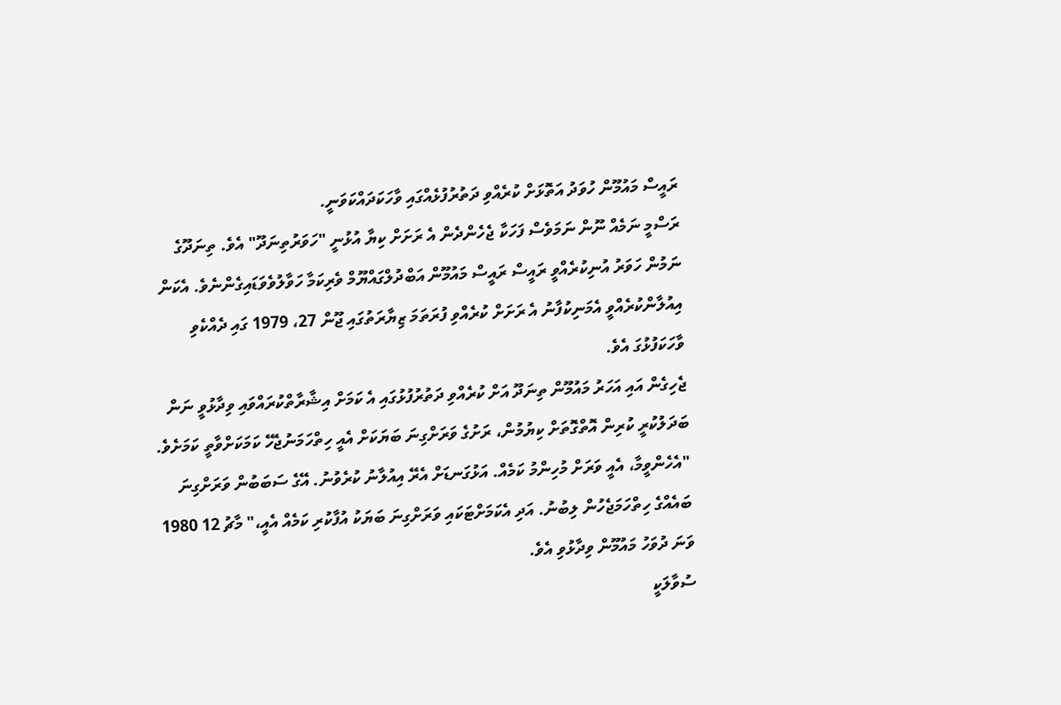ރައީސް މައުމޫން ހުވަދު އަތޮޅަށް ކުރެއްވި ދަތުރުފުޅެއްގައި ވާހަކަދައްކަވަނީ.
ރަސްމީ ނަމެއް ނޫން ނަމަވެސް ފަހަކާ ޖެހެންދެން އެ ރަށަށް ކިޔާ އުޅުނީ "ހަވަރުތިނަދޫ" އެވެ. ތިނަދޫގެ ނަމުން ހަވަރު އުނިކުރެއްވީ ރައީސް ރައީސް މައުމޫން އަބްދުލްގައްޔޫމް ވެރިކަމާ ހަވާލުވެވަޑައިގެންނެވެ. އެކަން އިއުލާންކުރެއްވީ އެމަނިކުފާނު އެ ރަށަށް ކުރެއްވި ފުރަތަމަ ޒިޔާރަތުގައި ޖޫން 27، 1979 ގައި ދެއްކެވި ވާހަކަފުޅުގަ އެވެ.
ޖެހިގެން އައި އަހަރު މައުމޫން ތިނަދޫ އަށް ކުރެއްވި ދަތުރުފުޅުގައި އެ ކަމަށް އިޝާރާތްކުރައްވައި ވިދާޅުވީ ނަން ބަދަލުކުރީ ކުރިން އޮތްގޮތަށް ކިޔުމުން، ރަށުގެ ވަރަށްގިނަ ބަޔަކަށް އެއީ ހިތްހަމަނުޖެހޭ ކަމަކަށްވާތީ ކަމަށެވެ.
"އެހެންވީމާ، އެއީ ވަރަށް މުހިންމު ކަމެއް. އަޅުގަނޑަށް އެރޭ އިއުލާނު ކުރެވުނު. އޭގެ ސަބަބުން ވަރަށްގިނަ ބައެއްގެ ހިތްހަމަޖެހުން ލިބުނު. އަދި އެކަމަށްޓަކައި ވަރަށްގިނަ ބަޔަކު އުފާކުރި ކަމެއް އެއީ،" މާޗު 12 1980 ވަނަ ދުވަހު މައުމޫން ވިދާޅުވި އެވެ.
ސުވާލަކީ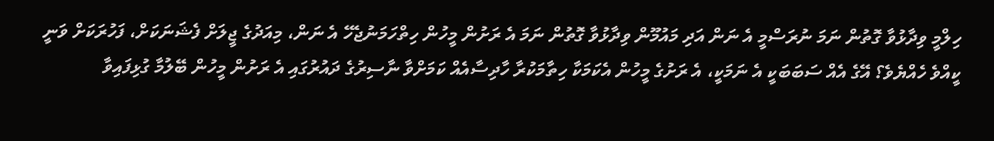ހިލްމީ ވިދާޅުވާ ގޮތުން ނަމަ ނުރަސްމީ އެ ނަން އަދި މައުމޫން ވިދާޅުވާ ގޮތުން ނަމަ އެ ރަށުން މީހުން ހިތްހަމަނުޖެހޭ އެ ނަން، މިއަދުގެ ޖީލަށް ފެޝަނަކަށް، ފަހުރަކަށް ވަނީ ކީއްވެ ހެއްޔެވެ؟ އޭގެ އެއް ސަބަބަކީ އެ ނަމަކީ، އެ ރަށުގެ މީހުން އެކަމަކާ ހިތާމަކުރާ ހާދިސާއެއް ކަމަށްވާ ނާސިރުގެ ދައުރުގައި އެ ރަށުން މީހުން ބޭލުމާ ގުޅިފައިވާ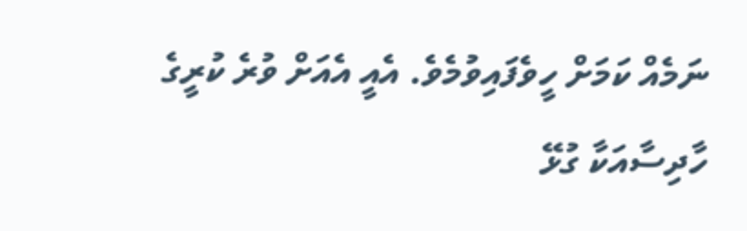ނަމެއް ކަމަށް ހީވެފައިވުމެވެ. އެއީ އެއަށް ވުރެ ކުރީގެ ހާދިސާއަކާ ގުޅޭ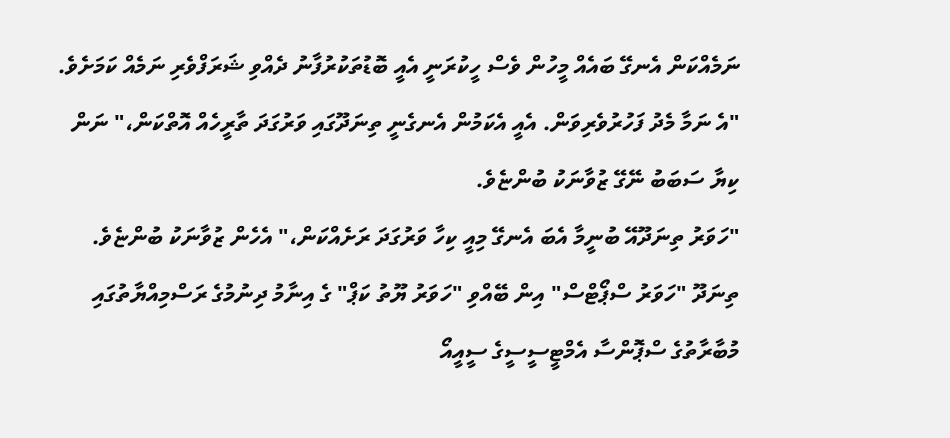ނަމެއްކަން އެނގޭ ބައެއް މީހުން ވެސް ހީކުރަނީ އެއީ ބޮޑުތަކުރުފާނު ދެއްވި ޝަރަފްވެރި ނަމެއް ކަމަށެވެ.
"އެ ނަމާ މެދު ފަހުރުވެރިވަން. އެއީ އެކަމުން އެނގެނީ ތިނަދޫގައި ވަރުގަދަ ތާރީހެއް އޮތްކަން،" ނަން ކިޔާ ސަބަބު ނޭގޭ ޒުވާނަކު ބުންޏެވެ.
"ހަވަރު ތިނަދޫއޭ ބުނީމާ އެބަ އެނގޭ މިއީ ކިހާ ވަރުގަދަ ރަށެއްކަން،" އެހެން ޒުވާނަކު ބުންޏެވެ.
ތިނަދޫ "ހަވަރު ސްޕޯޓްސް" އިން ބޭއްވި "ހަވަރު ޔޫތު ކަޕް" ގެ އިނާމު ދިނުމުގެ ރަސްމިއްޔާތުގައި މުބާރާތުގެ ސްޕޮންސާ އެމްޓީސީސީގެ ސީއީއޯ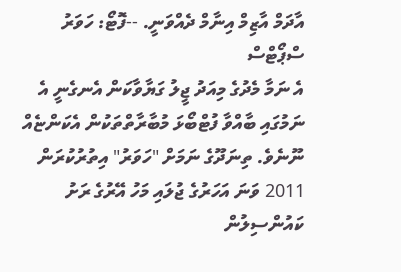އާދަމް އާޒިމް އިނާމް ދެއްވަނީ. --ފޮޓޯ: ހަވަރު ސްޕޯޓްސް
އެ ނަމާ މެދުގެ މިއަދު ޖީލު ގަޔާވާކަން އެނގެނީ އެ ނަމުގައި ބާއްވާ ފުޓްބޯޅަ މުބާރާތްތަކުން އެކަންޏެއް ނޫނެވެ. ތިނަދޫގެ ނަމަށް "ހަވަރު" އިތުރުކުރަން 2011 ވަނަ އަހަރުގެ ޖުލައި މަހު އޭރުގެ ރަށު ކައުންސިލުން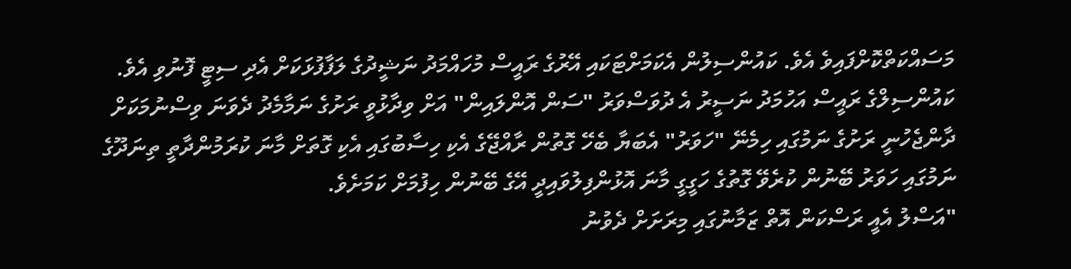މަސައްކަތްކޮށްފައިވެ އެވެ. ކައުންސިލުން އެކަމަށްޓަކައި އޭރުގެ ރައީސް މުހައްމަދު ނަޝީދުގެ ލަފާފުޅަކަށް އެދި ސިޓީ ފޮނުވި އެވެ. ކައުންސިލްގެ ރައީސް އަހުމަދު ނަސީރު އެ ދުވަސްވަރު "ސަން އޮންލައިން" އަށް ވިދާޅުވީ ރަށުގެ ނަމާމެދު ދެވަނަ ވިސްނުމަކަށް ދާންޖެހުނީ ރަށުގެ ނަމުގައި ހިމެނޭ "ހަވަރު" އެބަޔާ ބެހޭ ގޮތުން ރާއްޖޭގެ އެކި ހިސާބުގައި އެކި ގޮތަށް މާނަ ކުރަމުންދާތީ ތިނަދޫގެ ނަމުގައި ހަވަރު ބޭނުން ކުރެވޭ ގޮތުގެ ހަގީގީ މާނަ އޮޅުންފިލުވައިދީ އޭގެ ބޭނުން ހިފުމަށް ކަމަށެވެ.
"އަސްލު އެއީ ރަސްކަން އޮތް ޒަމާނުގައި މިރަށަށް ދެވުނު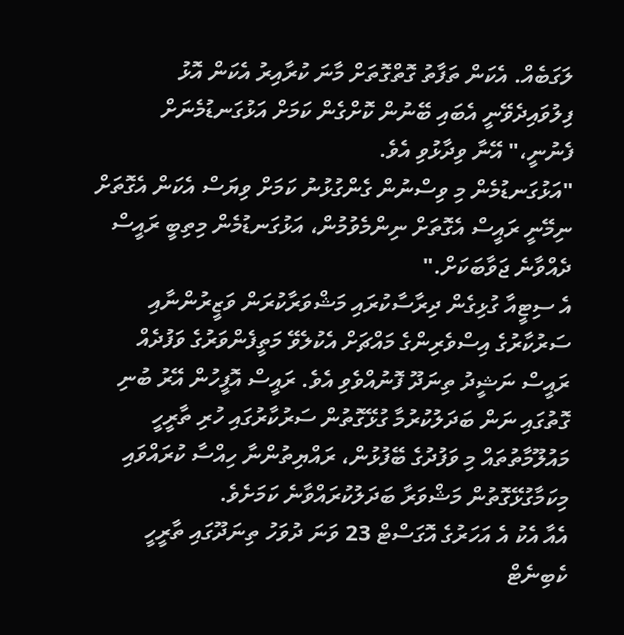ލަގަބެއް. އެކަން ތަފާތު ގޮތްގޮތަށް މާނަ ކުރާއިރު އެކަން އޮޅު ފިލުވައިދެވޭނީ އެބައި ބޭނުން ކޮށްގެން ކަމަށް އަޅުގަނޑުމެނަށް ފެނުނީ،" އޭނާ ވިދާޅުވި އެވެ.
"އަޅުގަނޑުމެން މި ވިސްނުން ގެންގުޅުނު ކަމަށް ވިޔަސް އެކަން އެގޮތަށް ނިމޭނީ ރައީސް އެގޮތަށް ނިންމެވުމުން، އަޅުގަނޑުމެން މިތިބީ ރައީސް ދެއްވާނެ ޖަވާބަކަށް."
އެ ސިޓީއާ ގުޅިގެން ދިރާސާކުރައި މަޝްވަރާކުރަން ވަޒީރުންނާއި ސަރުކާރުގެ އިސްވެރިންގެ މައްޗަށް އެކުލެވޭ މަތީފެންވަރުގެ ވަފުދެއް ރައީސް ނަޝީދު ތިނަދޫ ފޮނުއްވެވި އެވެ. ރައީސް އޮފީހުން އޭރު ބުނި ގޮތުގައި ނަން ބަދަލުކުރުމާ ގުޅޭގޮތުން ސަރުކާރުގައި ހުރި ތާރީހީ މައުލޫމާތުތައް މި ވަފުދުގެ ބޭފުޅުން، ރައްޔިތުންނާ ހިއްސާ ކުރައްވައި މިކަމާގުޅޭގޮތުން މަޝްވަރާ ބަދަލުކުރައްވާނެ ކަމަށެވެ.
އެއާ އެކު އެ އަހަރުގެ އޮގަސްޓް 23 ވަނަ ދުވަހު ތިނަދޫގައި ތާރީހީ ކެބިނެޓް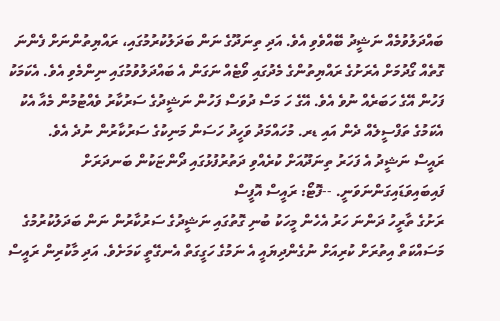ބައްދަލުވުމެއް ނަޝީދު ބޭއްވެވި އެވެ. އަދި ތިނަދޫގެ ނަން ބަދަލުކުރުމުގައި، ރައްޔިތުންނަށް ފެންނަ ގޮތެއް ގޯދުމަށް އެރަށުގެ ރައްޔިތުންގެ މެދުގައި ވޯޓެއް ނަގަން އެ ބައްދަލުވުމުގައި ނިންމެވި އެވެ. އެކަމަކު ފަހުން އޭގެ ހަބަރެއް ނުވެ އެވެ. އޭގެ ހަ މަސް ދުވަސް ފަހުން ނަޝީދުގެ ސަރުކާރު ވެއްޓުމުން މެއާ އެކު އެކަމުގެ ތަފްސީލެއް ދެން އައި ޑރ. މުހައްމަދު ވަހީދު ހަސަން މަނިކުގެ ސަރުކާރުން ނުދެ އެވެ.
ރައީސް ނަޝީދު އެ ފަހަރު ތިނަދޫއަށް ކުރެއްވި ދަތުރުފުޅުގައި ދޯންޏަކުން ބަނދަރަށް ފައިބައިވަޑައިގަންނަވަނީ. --ފޮޓޯ: ރައީސް އޮފީސް
ރަށުގެ ތާރީހު ދަންނަ ހަރު އެހެން މީހަކު ބުނި ގޮތުގައި ނަޝީދުގެ ސަރުކާރުން ނަން ބަދަލުކުރުމުގެ މަސައްކަތް އިތުރަށް ކުރިއަށް ނުގެންދިޔައީ އެ ނަމުގެ ހަގީގަތް އެނގޭތީ ކަމަށެވެ. އަދި މާކުރިން ރައީސް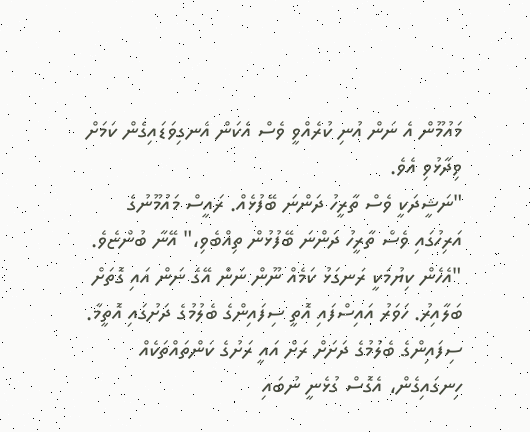މައުމޫން އެ ނަން އުނި ކުރެއްވީ ވެސް އެކަން އެނގިވަޑައިގެން ކަމަށް ވިދާޅުވި އެވެ.
"ނަޝީދަކީ ވެސް ތާރީހު ދަންނަ ބޭފުޅެއް. ރައީސް މައުމޫނުގެ އަރިހުގައި ވެސް ތާރީހު ދަންނަ ބޭފުޅުން ތިއްބެވި،" އޭނާ ބުންޏެވެ.
"އެހެން ކިޔުމަކީ ރަނގަޅު ކަމެއް ނޫން ނަން އޭގެ ނަން އައި ގޮތަށް ބަލާއިރު. ހަވަރު އައިސްފައި އޮތީ ސިފައިންގެ ބެލުމުގެ ދަށުގައި އޮތީމާ. ސިފައިންގެ ބެލުމުގެ ދަށަށް ރަށް އައީ ރަށުގެ ކަންތައްތަކެއް ހިނގައިގެން، އެގޮސް ގުޅެނީ ނުބައި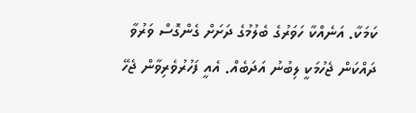ކަމަކާ. އަނެއްކާ ހަވަރުގެ ބެލުމުގެ ދަށަށް ގެންގޮސް ވަރުވާ ދައްކަން ޖެހުމަކީ ލިބުނު އަދަބެއް. އެއީ ފަހުރުވެރިވާން ޖެހޭ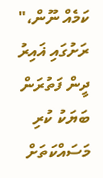ކަމެއް ނޫން،" ރަށުގައި ޣައިރު ދީން ފަތުރަން ބަޔަކު ކުރި މަސައްކަތަށް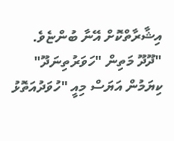އިޝާރާތްކޮށް އޭނާ ބުންޏެވެ.
"ދޫދޫ މަތިން "ހަވަރުތިނަދޫ" ކިޔަމުން އަޔަސް މިއީ "ހުވަދުއަތޮޅު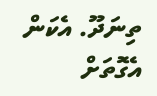ތިނަދޫ. އެކަން އެގޮތަށް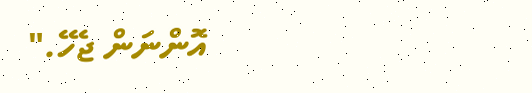އޮންނަން ޖެހޭ."